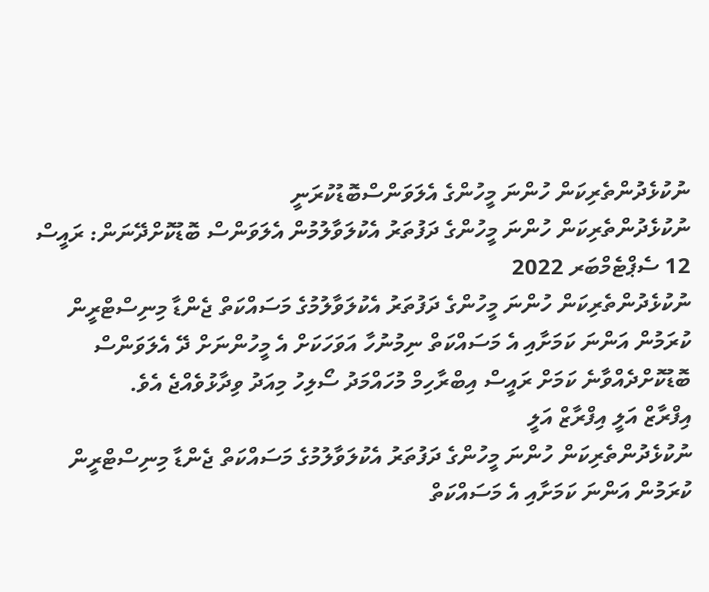ނުކުޅެދުންތެރިކަން ހުންނަ މީހުންގެ އެލަވަންސްބޮޑުކުރަނީ
ނުކުޅެދުންތެރިކަން ހުންނަ މީހުންގެ ދަފުތަރު އެކުލަވާލުމުން އެލަވަންސް ބޮޑުކޮށްދޭނަން: ރައީސް
12 ސެޕްޓެމްބަރ 2022
ނުކުޅެދުންތެރިކަން ހުންނަ މީހުންގެ ދަފުތަރު އެކުލަވާލުމުގެ މަސައްކަތް ޖެންޑާ މިނިސްޓްރީން ކުރަމުން އަންނަ ކަމަށާއި އެ މަސައްކަތް ނިމުނުހާ އަވަހަކަށް އެ މީހުންނަށް ދޭ އެލަވަންސް ބޮޑުކޮށްދެއްވާނެ ކަމަށް ރައީސް އިބްރާހިމް މުހައްމަދު ސޯލިހު މިއަދު ވިދާޅުވެއްޖެ އެވެ.
އިފްރާޒް އަލީ އިފްރާޒް އަލީ
ނުކުޅެދުންތެރިކަން ހުންނަ މީހުންގެ ދަފުތަރު އެކުލަވާލުމުގެ މަސައްކަތް ޖެންޑާ މިނިސްޓްރީން ކުރަމުން އަންނަ ކަމަށާއި އެ މަސައްކަތް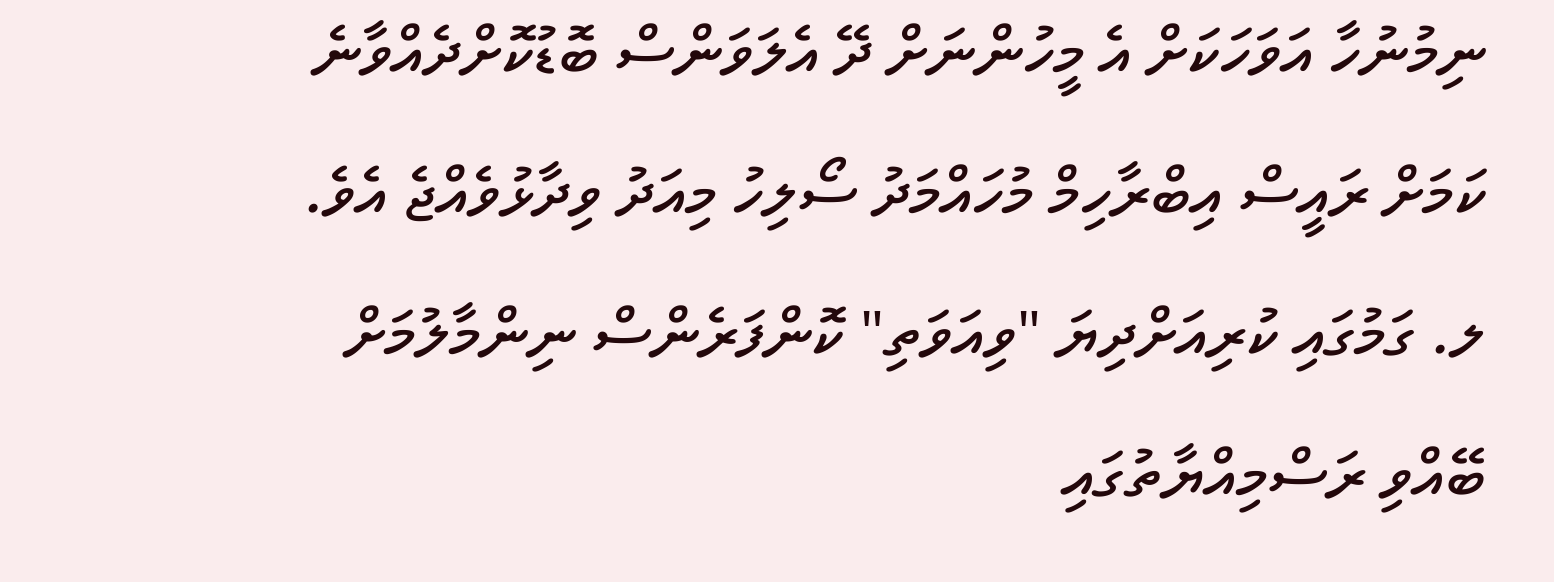ނިމުނުހާ އަވަހަކަށް އެ މީހުންނަށް ދޭ އެލަވަންސް ބޮޑުކޮށްދެއްވާނެ ކަމަށް ރައީސް އިބްރާހިމް މުހައްމަދު ސޯލިހު މިއަދު ވިދާޅުވެއްޖެ އެވެ.
ލ. ގަމުގައި ކުރިއަށްދިޔަ "ވިއަވަތި" ކޮންފަރެންސް ނިންމާލުމަށް ބޭއްވި ރަސްމިއްޔާތުގައި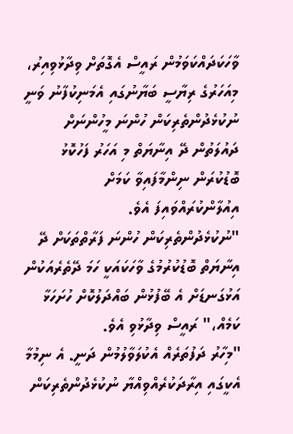ވާހަކަދައްކަވަމުން ރައީސް އެގޮތަށް ވިދާޅުވިއިރު، މިއަހަރުގެ ރިޔާސީ ބަޔާނުގައި އެމަނިކުފާނު ވަނީ ނުކުޅެދުންތެރިކަން ހުންނަ މީހުންނަށް ދައުލަތުން ދޭ އިނާޔަތް މި އަހަރު ފަހުކޮޅު ބޮޑުކުރަން ނިންމާފައިވާ ކަމަށް އިއުލާންކުރައްވައިފަ އެވެ.
"ނުކުޅެދުންތެރިކަން ހުންނަ ފަރާތްތަކަށް ދޭ އިނާޔަތް ބޮޑުކުރުމުގެ ވާހަކައަކީ ހަމަ ދޭތެރެއަކުން އަޅުގަނޑަށް އެ ބޭފުޅުން ބައްދަލުކޮށް ހުށަހަޅާ ކަމެއް،" ރައީސް ވިދާޅުވި އެވެ.
"މިހާރު ދަފުތަރެއް އެކުލަވާލުމުން ދަނީ. އެ ނިމުމާ އެކީގައި އިރާދަކުރެއްވިއްޔާ ނުކުޅެދުންތެރިކަން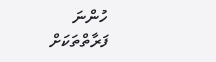ހުންނަ ފަރާތްތަކަށް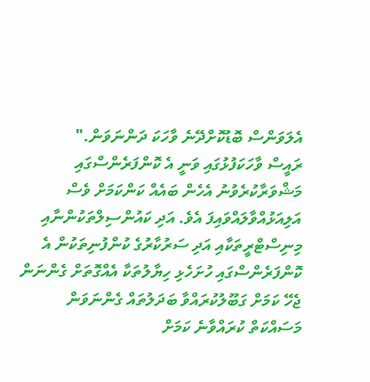އެލަވަންސް ބޮޑުކޮށްދޭނެ ވާހަކަ ދަންނަވަން."
ރައީސް ވާހަކަފުޅުގައި ވަނީ އެ ކޮންފަރެންސްގައި މަޝްވަރާކުރެވުނު އެހެން ބައެއް ކަންކަމަށް ވެސް އަލިއަޅުއްވާލައްވައިފަ އެވެ. އަދި ކައުންސިލްތަކުންނާއި މިނިސްޓްރީތަކާއި އަދި ސަރުކާރުގެ ކުންފުނިތަކުން އެ ކޮންފަރެންސްގައި ހުށަހެޅި ހިޔާލުތަކާ އެއްގޮތަށް ގެންނަން ޖެހޭ ކަމަށް ގަބޫލުކުރައްވާ ބަދަލުތައް ގެންނަވަން މަސައްކަތް ކުރައްވާނެ ކަމަށް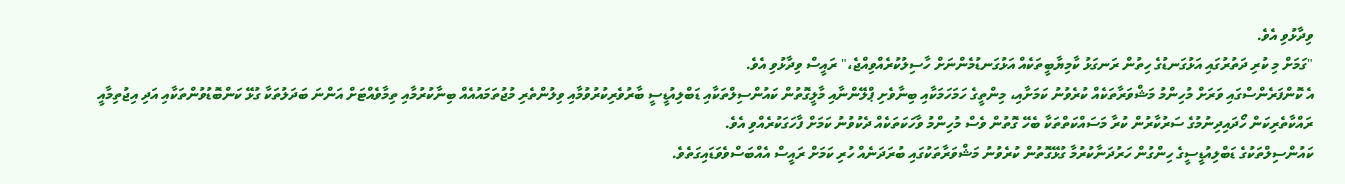ވިދާޅުވި އެވެ.
"ގަމަށް މި ކުރި ދަތުރުގައި އަޅުގަނޑުގެ ހިތުން ރަނގަޅު ކާމިޔާބީތަކެއް އަޅުގަނޑުމެންނަށް ހާސިލުކުރެއްވިއްޖެ،" ރައީސް ވިދާޅުވި އެވެ.
އެ ކޮންފަރެންސްގައި ވަރަށް މުހިންމު މަޝްވަރާތަކެއް ކުރެވުނު ކަމަށާއި، މިންތީގެ ހަމަހަމަކާއި ބިނާވެށި ޕްލޭންނާއި މާލީގޮތުން ކައުންސިލްތަކާއި ޑަބްލިއުޑީސީ ބާރުވެރިކުރުވުމާއި ވިލުންތެރި މުޖުތަމައުއެއް ބިނާކުރުމާއި ތިމާވެއްޓަށް އަންނަ ބަދަލުތަކާ ގުޅޭ ކަންބޮޑުވުންތަކާއި އަދި އިޖުތިމާއީ ރައްކާތެރިކަން ހޯދައިދިނުމުގެ ސަރުކާރުން ކުރާ މަސައްކަތްތަކާ ބެހޭ ގޮތުން ވެސް މުހިންމު ވާހަކަތަކެއް ދެކުވުނު ކަމަށް ފާހަގަކުރެއްވި އެވެ.
ކައުންސިލްތަކުގެ ޑަބްލިއުޑީސީގެ ހިންގުން ހަރުދަނާކުރުމާ ގުޅޭގޮތުން ކުރެވުނު މަޝްވަރާތަކުގައި ބުރަދަނެއް ހުރި ކަމަށް ރައީސް އެއްބަސްވެވަޑައިގަތެވެ.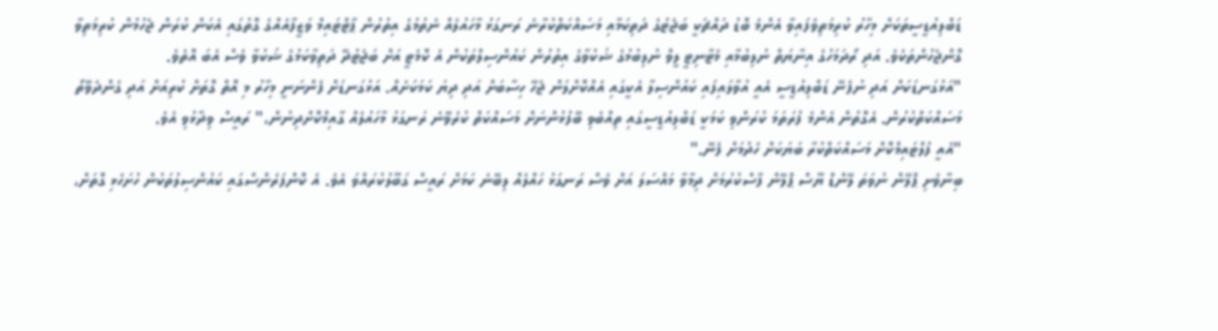ޑަބްލިއުޑީސީތަކަށް މިހާރު ކުރިމަތިވެފައިވާ އެންމެ ބޮޑު ދައްޗަކީ ބަޖެޓުގެ ދަތިކަމާއި މަސައްކަތްކުރާނެ ރަނގަޅު މާހައުލެއް ނެތުމުގެ އިތުރުން ޕާޓްޓައިމް ވަޒީފާއެއްގެ ގޮތުގައި އެކަން ކުރަން ޖެހުމުން ކުރިމަތިވާ ގޮންޖެހުންތަކެވެ. އަދި ރޯދަމަހުގެ އިނާޔަތް ނުލިބުމާއި މެޓާނިޓީ ލީވް ނުލިބުމުގެ ޝަކުވާގެ އިތުރުން ކައުންސިލްތަކުން އެ ކޮމެޓީ އަށް ބަޖެޓުދޭ ދަތިވާކަމުގެ ޝަކުވާ ވެސް އެބަ އޮތެވެ.
"އަޅުގަނޑަކަށް އަދި ނުފެނޭ ޑަބްލިއުޑީސީ އެއީ އުވާލައިފައި ކައުންސިލާ އެކީގައި އެއްކޮށްލަން ޖެހޭ ހިސާބަށް އަދި ދިޔަ ކަމަކަށެއް. އަޅުގަނޑަށް ފެންނަނީ މިހާރު މި އޮތް ގޮތަށް ކުރިއަށް އަދި ގެންދެވޭތޯ މަސައްކަތްކުރުން. އެގޮތުން އެންމެ ފުރަތަމަ ކުރަންވި ކަމަކީ ޑަބްލިއުޑީސީގައި ތިއްބެވި ބޭފުޅުންނަށް މަސައްކަތް ކުރެވޭނެ ރަނގަޅު މާހައުލެއް ގާއިމްކޮށްދިނުން،" ރައީސް ވިދާޅުވި އެވެ.
"އެއީ ފުލްޓައިމްކޮށް މަސައްކަތްކުރާ ބަޔަކަށް ހެދުމަށް ފެނޭ."
ބިނާވެށި ޕްލޭން ނުވަތަ ލޭންޑް ޔޫސް ޕްލޭން ފާސްކުރުމަށް ދިމާވާ މައްސަލަ އަށް ވެސް ރަނގަޅު ހައްލެއް ލިބޭނެ ކަމަށް ރައީސް ގަބޫލުކުރައްވަ އެވެ. އެ ކޮންފަރެންސްގައި ކައުންސިލުތަކުން ހުށަހެޅި ގޮތަށް،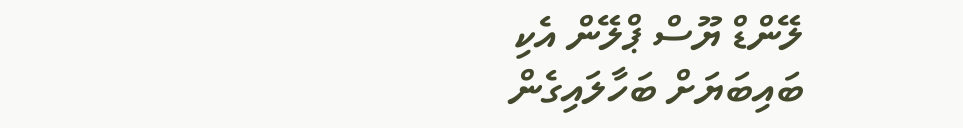ލޭންޑް ޔޫސް ޕްލޭން އެކި ބައިބަޔަށް ބަހާލައިގެން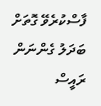ފާސްކުރެވޭ ގޮތަށް ބަދަލު ގެންނަން ރައީސް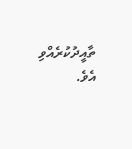ތާއީދުކުރެއްވި އެވެ.